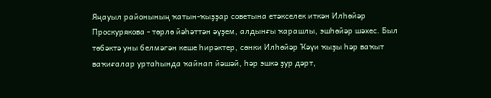Яңауыл районының ҡатын-ҡыҙҙар советына етәкселек иткән Илһөйәр Проскурякова - төрлө йәһәттән әүҙем, алдынғы ҡарашлы, эшһөйәр шәхес. Был төбәктә уны белмәгән кеше һирәктер, сөнки Илһөйәр Ҡәүи ҡыҙы һәр ваҡыт ваҡиғалар уртаһында ҡайнап йәшәй, һәр эшкә ҙур дәрт,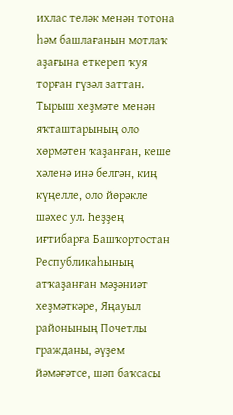ихлас теләк менән тотона һәм башлағанын мотлаҡ аҙағына еткереп ҡуя торған гүзәл заттан. Тырыш хеҙмәте менән яҡташтарының оло хөрмәтен ҡаҙанған, кеше хәленә инә белгән, киң күңелле, оло йөрәкле шәхес ул. Һеҙҙең иғтибарға Башҡортостан Республикаһының атҡаҙанған мәҙәниәт хеҙмәткәре, Яңауыл районының Почетлы гражданы, әүҙем йәмәғәтсе, шәп баҡсасы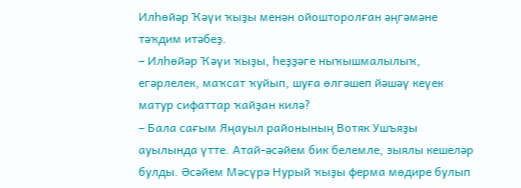Илһөйәр Ҡәүи ҡыҙы менән ойошторолған әңгәмәне тәҡдим итәбеҙ.
– Илһөйәр Ҡәүи ҡыҙы, һеҙҙәге ныҡышмалылыҡ, егәрлелек, маҡсат ҡуйып, шуға өлгәшеп йәшәү кеүек матур сифаттар ҡайҙан килә?
– Бала сағым Яңауыл районының Вотяк Ушъяҙы ауылында үтте. Атай-әсәйем бик белемле, зыялы кешеләр булды. Әсәйем Мәсүрә Нурый ҡыҙы ферма мөдире булып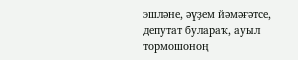эшләне, әүҙем йәмәғәтсе, депутат булараҡ, ауыл тормошоноң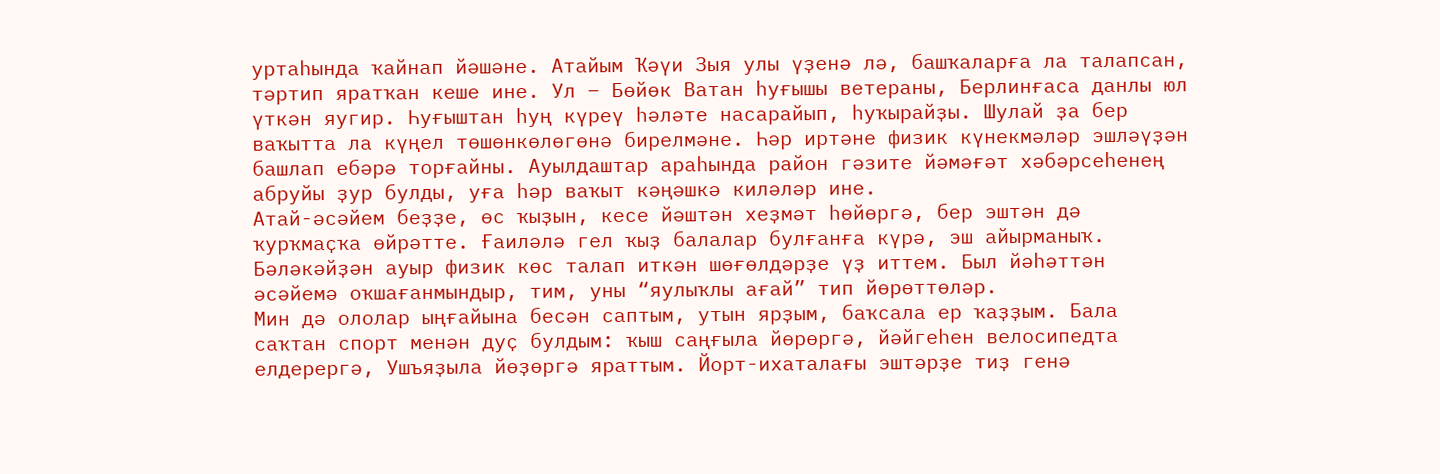уртаһында ҡайнап йәшәне. Атайым Ҡәүи Зыя улы үҙенә лә, башҡаларға ла талапсан, тәртип яратҡан кеше ине. Ул – Бөйөк Ватан һуғышы ветераны, Берлинғаса данлы юл үткән яугир. Һуғыштан һуң күреү һәләте насарайып, һуҡырайҙы. Шулай ҙа бер ваҡытта ла күңел төшөнкөлөгөнә бирелмәне. Һәр иртәне физик күнекмәләр эшләүҙән башлап ебәрә торғайны. Ауылдаштар араһында район гәзите йәмәғәт хәбәрсеһенең абруйы ҙур булды, уға һәр ваҡыт кәңәшкә киләләр ине.
Атай-әсәйем беҙҙе, өс ҡыҙын, кесе йәштән хеҙмәт һөйөргә, бер эштән дә ҡурҡмаҫҡа өйрәтте. Ғаиләлә гел ҡыҙ балалар булғанға күрә, эш айырманыҡ. Бәләкәйҙән ауыр физик көс талап иткән шөғөлдәрҙе үҙ иттем. Был йәһәттән әсәйемә оҡшағанмындыр, тим, уны “яулыҡлы ағай” тип йөрөттөләр.
Мин дә ололар ыңғайына бесән саптым, утын ярҙым, баҡсала ер ҡаҙҙым. Бала саҡтан спорт менән дуҫ булдым: ҡыш саңғыла йөрөргә, йәйгеһен велосипедта елдерергә, Ушъяҙыла йөҙөргә яраттым. Йорт-ихаталағы эштәрҙе тиҙ генә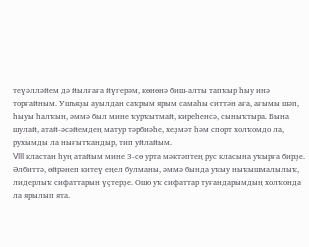теүәлләйем дә йылғаға йүгерәм, көнөнә биш-алты тапҡыр һыу инә торғайным. Ушъяҙы ауылдан саҡрым ярым самаһы ситтән аға, ағымы шәп, һыуы һалҡын, әммә был мине ҡурҡытмай, киреһенсә, сыныҡтыра. Бына шулай, атай-әсәйемдең матур тәрбиәһе, хеҙмәт һәм спорт холҡомдо ла, рухымды ла нығытҡандыр, тип уйлайым.
VIII кластан һуң атайым мине 3-сө урта мәктәптең рус класына уҡырға бирҙе. Әлбиттә, өйрәнеп китеү еңел булманы, әммә бында уҡыу ныҡышмалылыҡ, лидерлыҡ сифаттарын үҫтерҙе. Ошо уҡ сифаттар туғандарымдың холҡонда ла ярылып ята.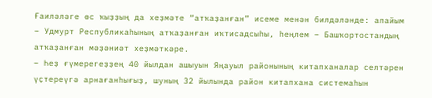Ғаиләләге өс ҡыҙҙың да хеҙмәте “атҡаҙанған” исеме менән билдәләнде: апайым – Удмурт Республикаһының атҡаҙанған иҡтисадсыһы, һеңлем – Башҡортостандың атҡаҙанған мәҙәниәт хеҙмәткәре.
– Һеҙ ғүмерегеҙҙең 40 йылдан ашыуын Яңауыл районының китапханалар селтәрен үҫтереүгә арнағанһығыҙ, шуның 32 йылында район китапхана системаһын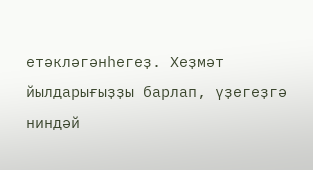етәкләгәнһегеҙ. Хеҙмәт йылдарығыҙҙы барлап, үҙегеҙгә ниндәй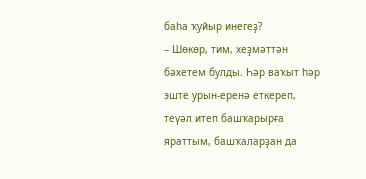баһа ҡуйыр инегеҙ?
– Шөкөр, тим, хеҙмәттән бәхетем булды. Һәр ваҡыт һәр эште урын-еренә еткереп, теүәл итеп башҡарырға яраттым, башҡаларҙан да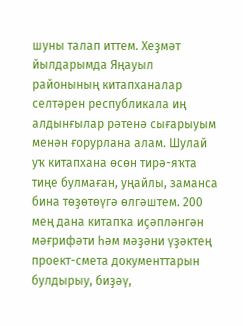шуны талап иттем. Хеҙмәт йылдарымда Яңауыл районының китапханалар селтәрен республикала иң алдынғылар рәтенә сығарыуым менән ғорурлана алам. Шулай уҡ китапхана өсөн тирә-яҡта тиңе булмаған, уңайлы, заманса бина төҙөтөүгә өлгәштем. 200 мең дана китапҡа иҫәпләнгән мәғрифәти һәм мәҙәни үҙәктең проект-смета документтарын булдырыу, биҙәү,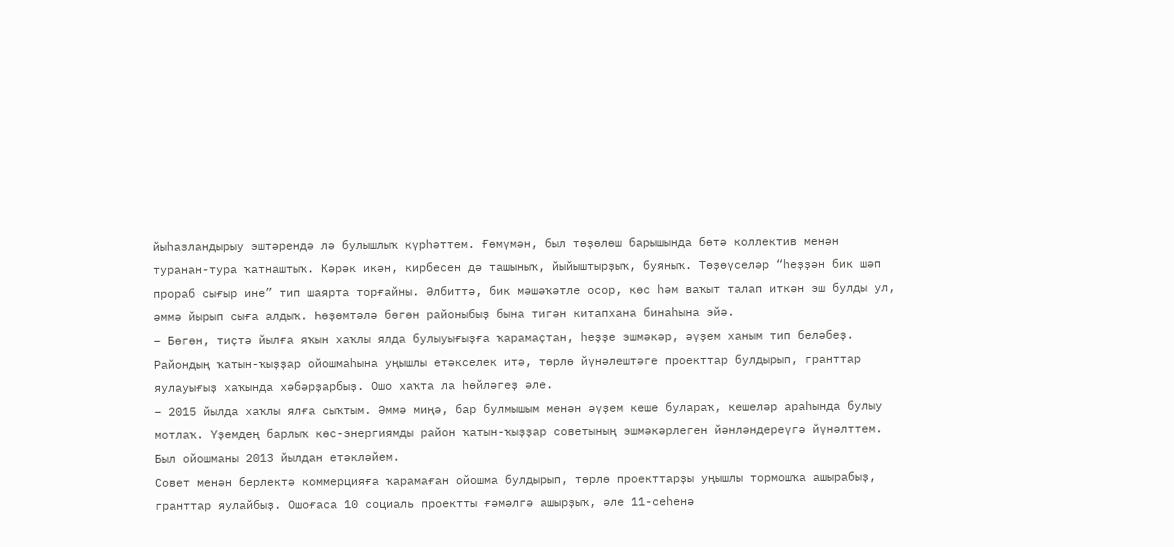йыһазландырыу эштәрендә лә булышлыҡ күрһәттем. Ғөмүмән, был төҙөлөш барышында бөтә коллектив менән туранан-тура ҡатнаштыҡ. Кәрәк икән, кирбесен дә ташыныҡ, йыйыштырҙыҡ, буяныҡ. Төҙөүселәр “һеҙҙән бик шәп прораб сығыр ине” тип шаярта торғайны. Әлбиттә, бик мәшәҡәтле осор, көс һәм ваҡыт талап иткән эш булды ул, әммә йырып сыға алдыҡ. Һөҙөмтәлә бөгөн районыбыҙ бына тигән китапхана бинаһына эйә.
– Бөгөн, тиҫтә йылға яҡын хаҡлы ялда булыуығыҙға ҡарамаҫтан, һеҙҙе эшмәкәр, әүҙем ханым тип беләбеҙ. Райондың ҡатын-ҡыҙҙар ойошмаһына уңышлы етәкселек итә, төрлө йүнәлештәге проекттар булдырып, гранттар яулауығыҙ хаҡында хәбәрҙарбыҙ. Ошо хаҡта ла һөйләгеҙ әле.
– 2015 йылда хаҡлы ялға сыҡтым. Әммә миңә, бар булмышым менән әүҙем кеше булараҡ, кешеләр араһында булыу мотлаҡ. Үҙемдең барлыҡ көс-энергиямды район ҡатын-ҡыҙҙар советының эшмәкәрлеген йәнләндереүгә йүнәлттем. Был ойошманы 2013 йылдан етәкләйем.
Совет менән берлектә коммерцияға ҡарамаған ойошма булдырып, төрлө проекттарҙы уңышлы тормошҡа ашырабыҙ, гранттар яулайбыҙ. Ошоғаса 10 социаль проектты ғәмәлгә ашырҙыҡ, әле 11-сеһенә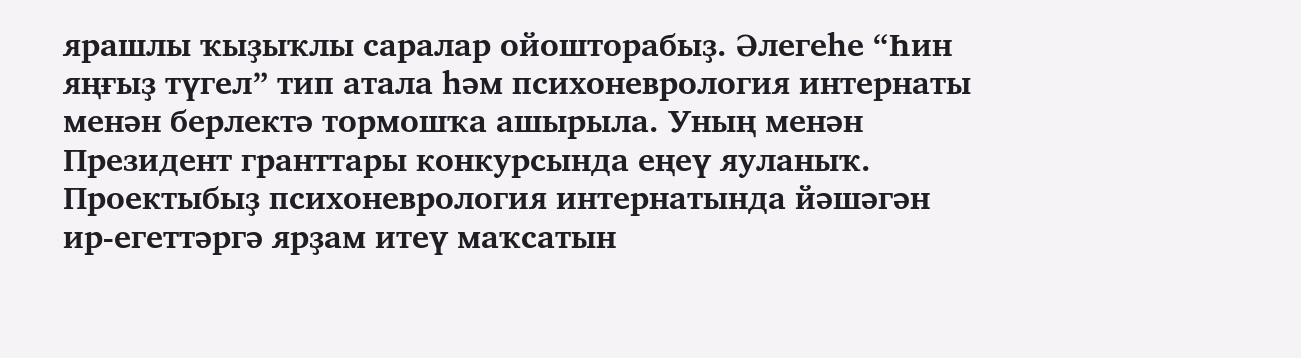ярашлы ҡыҙыҡлы саралар ойошторабыҙ. Әлегеһе “Һин яңғыҙ түгел” тип атала һәм психоневрология интернаты менән берлектә тормошҡа ашырыла. Уның менән Президент гранттары конкурсында еңеү яуланыҡ. Проектыбыҙ психоневрология интернатында йәшәгән ир-егеттәргә ярҙам итеү маҡсатын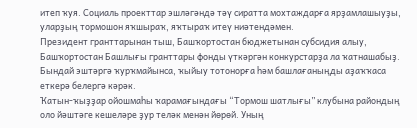итеп ҡуя. Социаль проекттар эшләгәндә тәү сиратта мохтаждарға ярҙамлашыуҙы, уларҙың тормошон яҡшыраҡ, яҡтыраҡ итеү ниәтендәмен.
Президент гранттарынан тыш, Башҡортостан бюджетынан субсидия алыу, Башҡортостан Башлығы гранттары фонды үткәргән конкурстарҙа ла ҡатнашабыҙ. Бындай эштәргә ҡурҡмайынса, ҡыйыу тотонорға һәм башлағаныңды аҙаҡҡаса еткерә белергә кәрәк.
Ҡатын-ҡыҙҙар ойошмаһы ҡарамағындағы “Тормош шатлығы” клубына райондың оло йәштәге кешеләре ҙур теләк менән йөрөй. Уның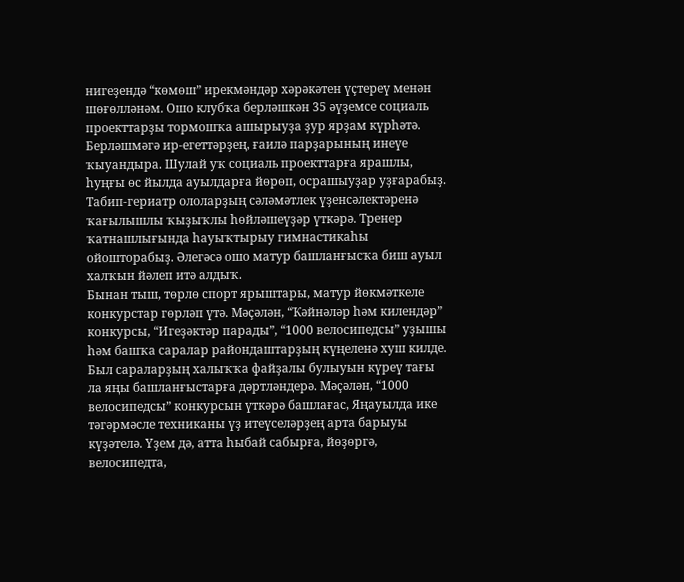нигеҙендә “көмөш” ирекмәндәр хәрәкәтен үҫтереү менән шөғөлләнәм. Ошо клубҡа берләшкән 35 әүҙемсе социаль проекттарҙы тормошҡа ашырыуҙа ҙур ярҙам күрһәтә. Берләшмәгә ир-егеттәрҙең, ғаилә парҙарының инеүе ҡыуандыра. Шулай уҡ социаль проекттарға ярашлы, һуңғы өс йылда ауылдарға йөрөп, осрашыуҙар уҙғарабыҙ. Табип-гериатр ололарҙың сәләмәтлек үҙенсәлектәренә ҡағылышлы ҡыҙыҡлы һөйләшеүҙәр үткәрә. Тренер ҡатнашлығында һауыҡтырыу гимнастикаһы ойошторабыҙ. Әлегәсә ошо матур башланғысҡа биш ауыл халҡын йәлеп итә алдыҡ.
Бынан тыш, төрлө спорт ярыштары, матур йөкмәткеле конкурстар гөрләп үтә. Мәҫәлән, “Ҡәйнәләр һәм килендәр” конкурсы, “Игеҙәктәр парады”, “1000 велосипедсы” уҙышы һәм башҡа саралар райондаштарҙың күңеленә хуш килде. Был сараларҙың халыҡҡа файҙалы булыуын күреү тағы ла яңы башланғыстарға дәртләндерә. Мәҫәлән, “1000 велосипедсы” конкурсын үткәрә башлағас, Яңауылда ике тәгәрмәсле техниканы үҙ итеүселәрҙең арта барыуы күҙәтелә. Үҙем дә, атта һыбай сабырға, йөҙөргә, велосипедта,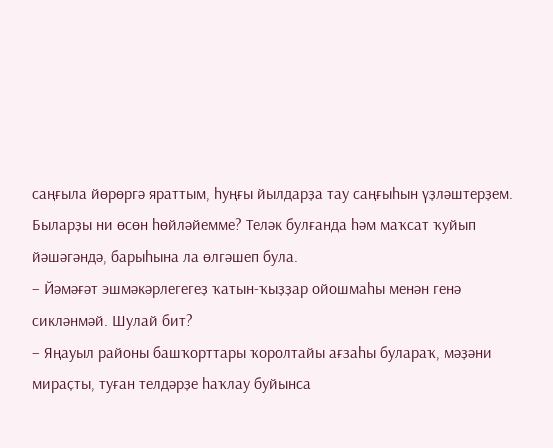саңғыла йөрөргә яраттым, һуңғы йылдарҙа тау саңғыһын үҙләштерҙем. Быларҙы ни өсөн һөйләйемме? Теләк булғанда һәм маҡсат ҡуйып йәшәгәндә, барыһына ла өлгәшеп була.
– Йәмәғәт эшмәкәрлегегеҙ ҡатын-ҡыҙҙар ойошмаһы менән генә сикләнмәй. Шулай бит?
– Яңауыл районы башҡорттары ҡоролтайы ағзаһы булараҡ, мәҙәни мираҫты, туған телдәрҙе һаҡлау буйынса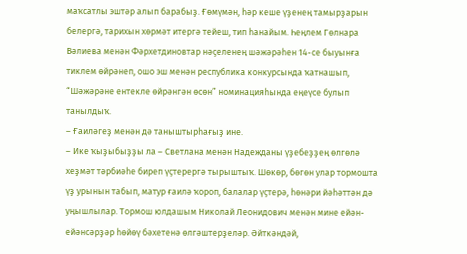маҡсатлы эштәр алып барабыҙ. Ғөмүмән, һәр кеше үҙенең тамырҙарын белергә, тарихын хөрмәт итергә тейеш, тип һанайым. Һеңлем Гөлнара Вәлиева менән Фәрхетдиновтар нәҫеленең шәжәрәһен 14-се быуынға тиклем өйрәнеп, ошо эш менән республика конкурсында ҡатнашып, “Шәжәрәне ентекле өйрәнгән өсөн” номинацияһында еңеүсе булып танылдыҡ.
– Ғаиләгеҙ менән дә таныштырһағыҙ ине.
– Ике ҡыҙыбыҙҙы ла – Светлана менән Надежданы үҙебеҙҙең өлгөлә хеҙмәт тәрбиәһе биреп үҫтерергә тырыштыҡ. Шөкөр, бөгөн улар тормошта үҙ урынын табып, матур ғаилә ҡороп, балалар үҫтерә, һөнәри йәһәттән дә уңышлылар. Тормош юлдашым Николай Леонидович менән мине ейән-ейәнсәрҙәр һөйөү бәхетенә өлгәштерҙеләр. Әйткәндәй,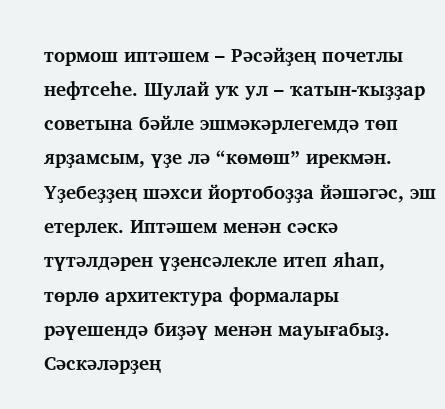тормош иптәшем – Рәсәйҙең почетлы нефтсеһе. Шулай уҡ ул – ҡатын-ҡыҙҙар советына бәйле эшмәкәрлегемдә төп ярҙамсым, үҙе лә “көмөш” ирекмән.
Үҙебеҙҙең шәхси йортобоҙҙа йәшәгәс, эш етерлек. Иптәшем менән сәскә түтәлдәрен үҙенсәлекле итеп яһап, төрлө архитектура формалары рәүешендә биҙәү менән мауығабыҙ. Сәскәләрҙең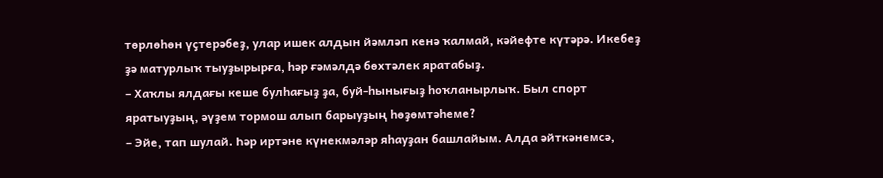төрлөһөн үҫтерәбеҙ, улар ишек алдын йәмләп кенә ҡалмай, кәйефте күтәрә. Икебеҙ ҙә матурлыҡ тыуҙырырға, һәр ғәмәлдә бөхтәлек яратабыҙ.
– Хаҡлы ялдағы кеше булһағыҙ ҙа, буй-һынығыҙ һоҡланырлыҡ. Был спорт яратыуҙың, әүҙем тормош алып барыуҙың һөҙөмтәһеме?
– Эйе, тап шулай. Һәр иртәне күнекмәләр яһауҙан башлайым. Алда әйткәнемсә,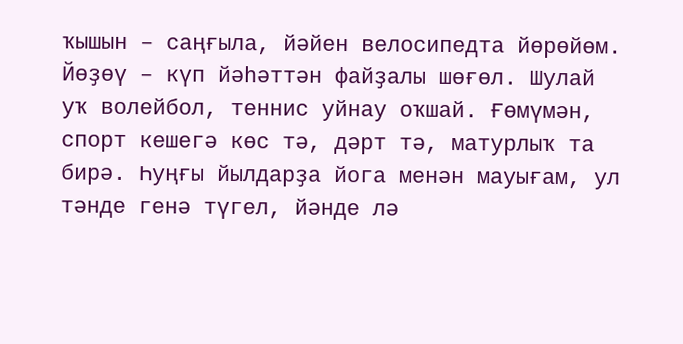ҡышын – саңғыла, йәйен велосипедта йөрөйөм. Йөҙөү – күп йәһәттән файҙалы шөғөл. Шулай уҡ волейбол, теннис уйнау оҡшай. Ғөмүмән, спорт кешегә көс тә, дәрт тә, матурлыҡ та бирә. Һуңғы йылдарҙа йога менән мауығам, ул тәнде генә түгел, йәнде лә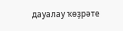дауалау ҡөҙрәте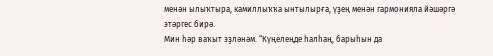менән ылыҡтыра, камиллыҡҡа ынтылырға, үҙең менән гармонияла йәшәргә этәргес бирә.
Мин һәр ваҡыт эҙләнәм. “Күңелеңде һалһаң, барыһын да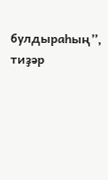булдыраһың”, тиҙәр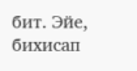бит. Эйе, бихисап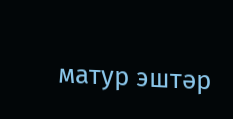матур эштәр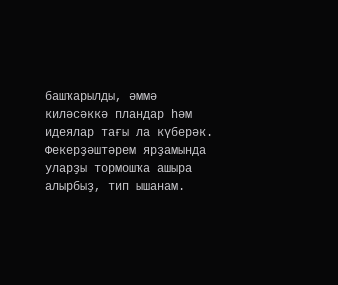башҡарылды, әммә киләсәккә пландар һәм идеялар тағы ла күберәк. Фекерҙәштәрем ярҙамында уларҙы тормошҡа ашыра алырбыҙ, тип ышанам.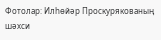Фотолар: Илһөйәр Проскурякованың шәхси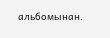альбомынан.